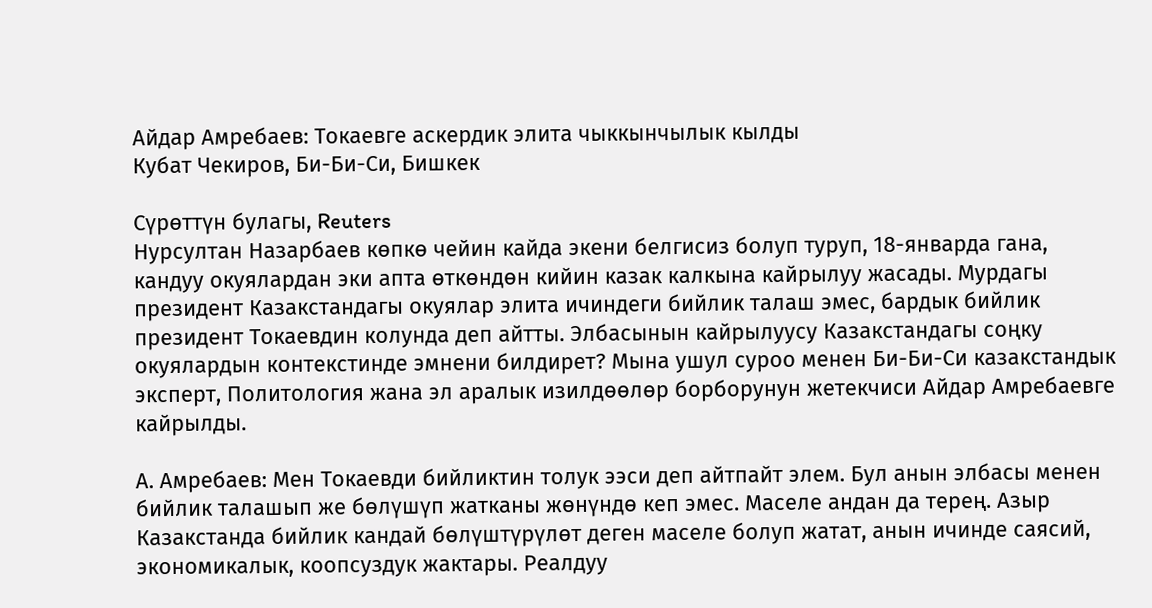Айдар Амребаев: Токаевге аскердик элита чыккынчылык кылды
Кубат Чекиров, Би-Би-Си, Бишкек

Сүрөттүн булагы, Reuters
Нурсултан Назарбаев көпкө чейин кайда экени белгисиз болуп туруп, 18-январда гана, кандуу окуялардан эки апта өткөндөн кийин казак калкына кайрылуу жасады. Мурдагы президент Казакстандагы окуялар элита ичиндеги бийлик талаш эмес, бардык бийлик президент Токаевдин колунда деп айтты. Элбасынын кайрылуусу Казакстандагы соңку окуялардын контекстинде эмнени билдирет? Мына ушул суроо менен Би-Би-Си казакстандык эксперт, Политология жана эл аралык изилдөөлөр борборунун жетекчиси Айдар Амребаевге кайрылды.

А. Амребаев: Мен Токаевди бийликтин толук ээси деп айтпайт элем. Бул анын элбасы менен бийлик талашып же бөлүшүп жатканы жөнүндө кеп эмес. Маселе андан да терең. Азыр Казакстанда бийлик кандай бөлүштүрүлөт деген маселе болуп жатат, анын ичинде саясий, экономикалык, коопсуздук жактары. Реалдуу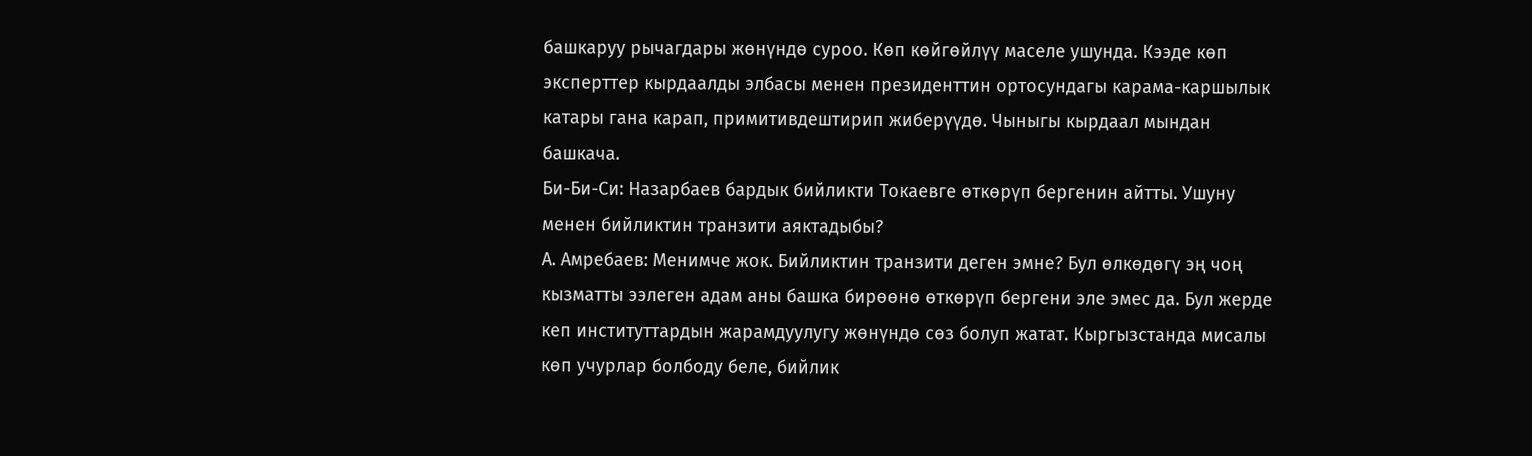башкаруу рычагдары жөнүндө суроо. Көп көйгөйлүү маселе ушунда. Кээде көп эксперттер кырдаалды элбасы менен президенттин ортосундагы карама-каршылык катары гана карап, примитивдештирип жиберүүдө. Чыныгы кырдаал мындан башкача.
Би-Би-Си: Назарбаев бардык бийликти Токаевге өткөрүп бергенин айтты. Ушуну менен бийликтин транзити аяктадыбы?
А. Амребаев: Менимче жок. Бийликтин транзити деген эмне? Бул өлкөдөгү эң чоң кызматты ээлеген адам аны башка бирөөнө өткөрүп бергени эле эмес да. Бул жерде кеп институттардын жарамдуулугу жөнүндө сөз болуп жатат. Кыргызстанда мисалы көп учурлар болбоду беле, бийлик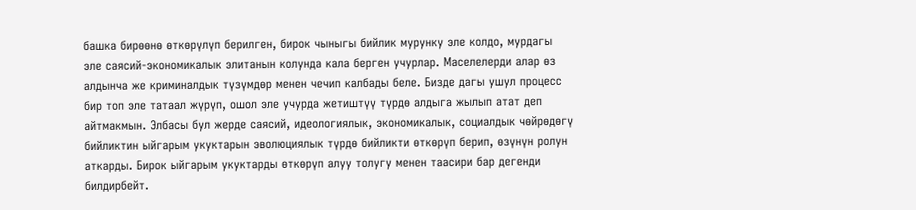башка бирөөнө өткөрүлүп берилген, бирок чыныгы бийлик мурунку эле колдо, мурдагы эле саясий-экономикалык элитанын колунда кала берген учурлар. Маселелерди алар өз алдынча же криминалдык түзүмдөр менен чечип калбады беле. Бизде дагы ушул процесс бир топ эле татаал жүрүп, ошол эле учурда жетиштүү түрдө алдыга жылып атат деп айтмакмын. Элбасы бул жерде саясий, идеологиялык, экономикалык, социалдык чөйрөдөгү бийликтин ыйгарым укуктарын эволюциялык түрдө бийликти өткөрүп берип, өзүнүн ролун аткарды. Бирок ыйгарым укуктарды өткөрүп алуу толугу менен таасири бар дегенди билдирбейт.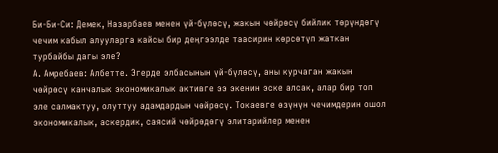Би-Би-Си: Демек, Назарбаев менен үй-бүлөсү, жакын чөйрөсү бийлик төрүндөгү чечим кабыл алууларга кайсы бир деңгээлде таасирин көрсөтүп жаткан турбайбы дагы эле?
А. Амребаев: Албетте. Эгерде элбасынын үй-бүлөсү, аны курчаган жакын чөйрөсү канчалык экономикалык активге ээ экенин эске алсак, алар бир топ эле салмактуу, олуттуу адамдардын чөйрөсү. Токаевге өзүнүн чечимдерин ошол экономикалык, аскердик, саясий чөйрөдөгү элитарийлер менен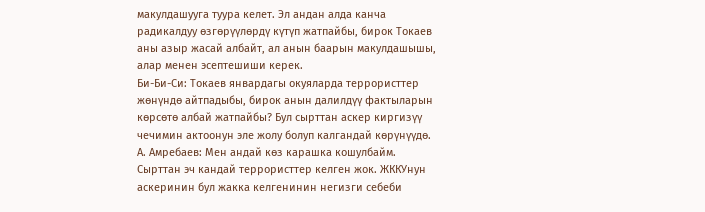макулдашууга туура келет. Эл андан алда канча радикалдуу өзгөрүүлөрдү күтүп жатпайбы, бирок Токаев аны азыр жасай албайт, ал анын баарын макулдашышы, алар менен эсептешиши керек.
Би-Би-Си: Токаев январдагы окуяларда террористтер жөнүндө айтпадыбы, бирок анын далилдүү фактыларын көрсөтө албай жатпайбы? Бул сырттан аскер киргизүү чечимин актоонун эле жолу болуп калгандай көрүнүүдө.
А. Амребаев: Мен андай көз карашка кошулбайм. Сырттан эч кандай террористтер келген жок. ЖККУнун аскеринин бул жакка келгенинин негизги себеби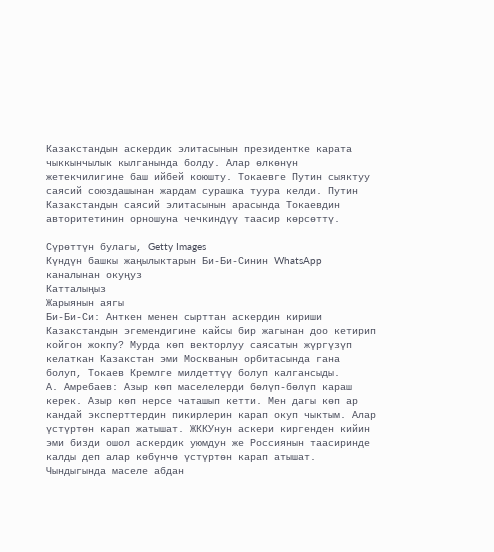Казакстандын аскердик элитасынын президентке карата чыккынчылык кылганында болду. Алар өлкөнүн жетекчилигине баш ийбей коюшту. Токаевге Путин сыяктуу саясий союздашынан жардам сурашка туура келди. Путин Казакстандын саясий элитасынын арасында Токаевдин авторитетинин орношуна чечкиндүү таасир көрсөттү.

Сүрөттүн булагы, Getty Images
Күндүн башкы жаңылыктарын Би-Би-Синин WhatsApp каналынан окуңуз
Катталыңыз
Жарыянын аягы
Би-Би-Си: Анткен менен сырттан аскердин кириши Казакстандын эгемендигине кайсы бир жагынан доо кетирип койгон жокпу? Мурда көп векторлуу саясатын жүргүзүп келаткан Казакстан эми Москванын орбитасында гана болуп, Токаев Кремлге милдеттүү болуп калгансыды.
А. Амребаев: Азыр көп маселелерди бөлүп-бөлүп караш керек. Азыр көп нерсе чаташып кетти. Мен дагы көп ар кандай эксперттердин пикирлерин карап окуп чыктым. Алар үстүртөн карап жатышат. ЖККУнун аскери киргенден кийин эми бизди ошол аскердик уюмдун же Россиянын таасиринде калды деп алар көбүнчө үстүртөн карап атышат. Чындыгында маселе абдан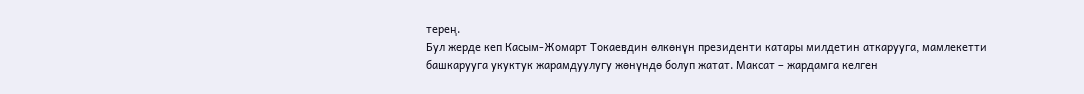терең.
Бул жерде кеп Касым-Жомарт Токаевдин өлкөнүн президенти катары милдетин аткарууга, мамлекетти башкарууга укуктук жарамдуулугу жөнүндө болуп жатат. Максат – жардамга келген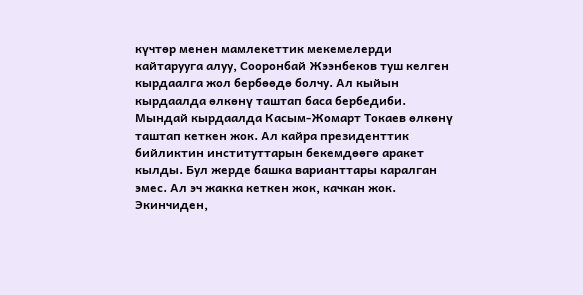күчтөр менен мамлекеттик мекемелерди кайтарууга алуу, Сооронбай Жээнбеков туш келген кырдаалга жол бербөөдө болчу. Ал кыйын кырдаалда өлкөнү таштап баса бербедиби. Мындай кырдаалда Касым-Жомарт Токаев өлкөнү таштап кеткен жок. Ал кайра президенттик бийликтин институттарын бекемдөөгө аракет кылды. Бул жерде башка варианттары каралган эмес. Ал эч жакка кеткен жок, качкан жок.
Экинчиден,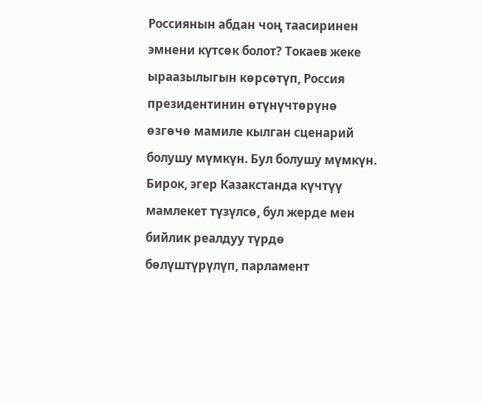Россиянын абдан чоң таасиринен эмнени күтсөк болот? Токаев жеке ыраазылыгын көрсөтүп, Россия президентинин өтүнүчтөрүнө өзгөчө мамиле кылган сценарий болушу мүмкүн. Бул болушу мүмкүн. Бирок, эгер Казакстанда күчтүү мамлекет түзүлсө, бул жерде мен бийлик реалдуу түрдө бөлүштүрүлүп, парламент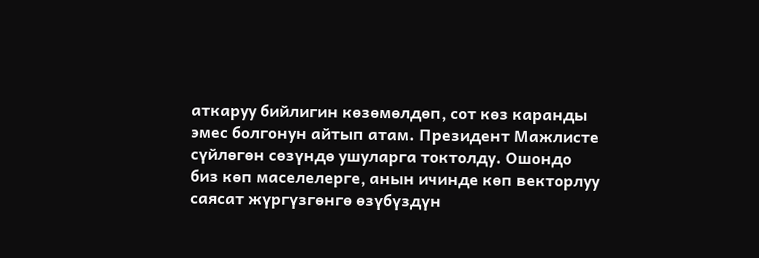аткаруу бийлигин көзөмөлдөп, сот көз каранды эмес болгонун айтып атам. Президент Мажлисте сүйлөгөн сөзүндө ушуларга токтолду. Ошондо биз көп маселелерге, анын ичинде көп векторлуу саясат жүргүзгөнгө өзүбүздүн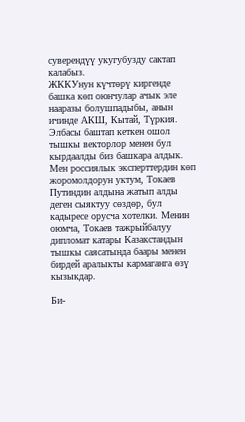суверендүү укугубузду сактап калабыз.
ЖККУнун күчтөрү киргенде башка көп оюнчулар ачык эле нааразы болушпадыбы, анын ичинде АКШ, Кытай, Түркия. Элбасы баштап кеткен ошол тышкы векторлор менен бул кырдаалды биз башкара алдык. Мен россиялык эксперттердин көп жоромолдорун уктум, Токаев Путиндин алдына жатып алды деген сыяктуу сөздөр, бул кадыресе орусча хотелки. Менин оюмча, Токаев тажрыйбалуу дипломат катары Казакстандын тышкы саясатында баары менен бирдей аралыкты кармаганга өзү кызыкдар.

Би-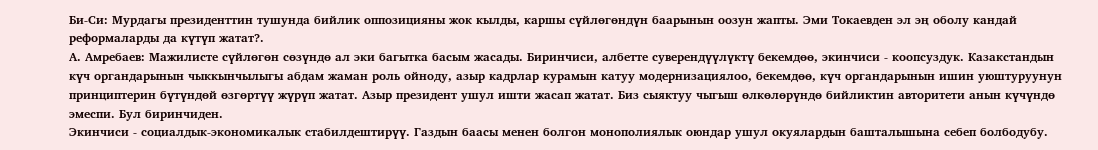Би-Си: Мурдагы президенттин тушунда бийлик оппозицияны жок кылды, каршы сүйлөгөндүн баарынын оозун жапты. Эми Токаевден эл эң оболу кандай реформаларды да күтүп жатат?.
А. Амребаев: Мажилисте сүйлөгөн сөзүндө ал эки багытка басым жасады. Биринчиси, албетте суверендүүлүктү бекемдөө, экинчиси - коопсуздук. Казакстандын күч органдарынын чыккынчылыгы абдам жаман роль ойноду, азыр кадрлар курамын катуу модернизациялоо, бекемдөө, күч органдарынын ишин уюштуруунун принциптерин бүтүндөй өзгөртүү жүрүп жатат. Азыр президент ушул ишти жасап жатат. Биз сыяктуу чыгыш өлкөлөрүндө бийликтин авторитети анын күчүндө эмеспи. Бул биринчиден.
Экинчиси - социалдык-экономикалык стабилдештирүү. Газдын баасы менен болгон монополиялык оюндар ушул окуялардын башталышына себеп болбодубу.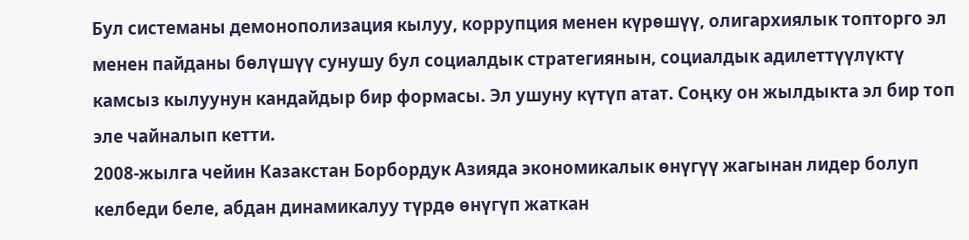Бул системаны демонополизация кылуу, коррупция менен күрөшүү, олигархиялык топторго эл менен пайданы бөлүшүү сунушу бул социалдык стратегиянын, социалдык адилеттүүлүктү камсыз кылуунун кандайдыр бир формасы. Эл ушуну күтүп атат. Соңку он жылдыкта эл бир топ эле чайналып кетти.
2008-жылга чейин Казакстан Борбордук Азияда экономикалык өнүгүү жагынан лидер болуп келбеди беле, абдан динамикалуу түрдө өнүгүп жаткан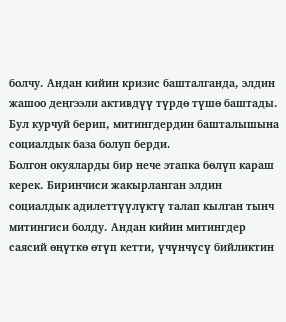болчу. Андан кийин кризис башталганда, элдин жашоо деңгээли активдүү түрдө түшө баштады. Бул курчуй берип, митингдердин башталышына социалдык база болуп берди.
Болгон окуяларды бир нече этапка бөлүп караш керек. Биринчиси жакырланган элдин социалдык адилеттүүлүктү талап кылган тынч митингиси болду. Андан кийин митингдер саясий өңүткө өтүп кетти, үчүнчүсү бийликтин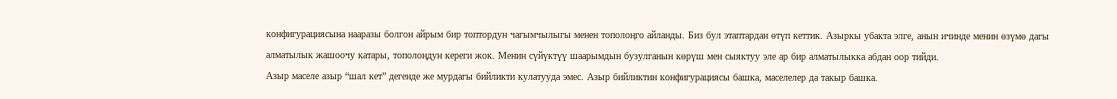конфигурациясына нааразы болгон айрым бир топтордун чагымчылыгы менен тополоңго айланды. Биз бул этаптардан өтүп кеттик. Азыркы убакта элге, анын ичинде менин өзүмө дагы алматылык жашоочу катары, тополоңдун кереги жок. Менин сүйүктүү шаарымдын бузулганын көрүш мен сыяктуу эле ар бир алматылыкка абдан оор тийди.
Азыр маселе азыр “шал кет” дегенде же мурдагы бийликти кулатууда эмес. Азыр бийликтин конфигурациясы башка, маселелер да такыр башка.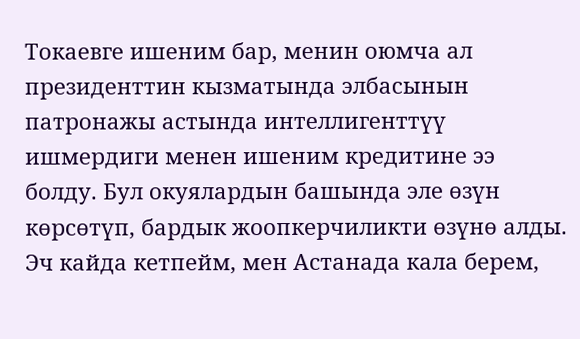Токаевге ишеним бар, менин оюмча ал президенттин кызматында элбасынын патронажы астында интеллигенттүү ишмердиги менен ишеним кредитине ээ болду. Бул окуялардын башында эле өзүн көрсөтүп, бардык жоопкерчиликти өзүнө алды. Эч кайда кетпейм, мен Астанада кала берем,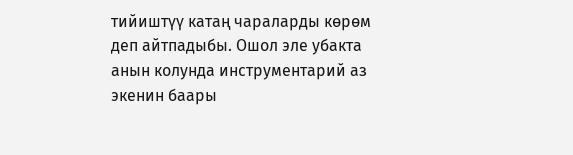тийиштүү катаң чараларды көрөм деп айтпадыбы. Ошол эле убакта анын колунда инструментарий аз экенин баары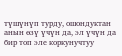түшүнүп турду, ошондуктан анын өзү үчүн да, эл үчүн да бир топ эле коркунучтуу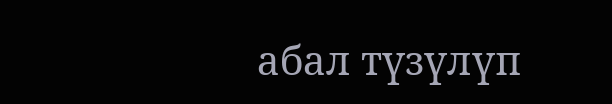абал түзүлүп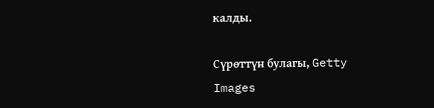калды.

Сүрөттүн булагы, Getty Images